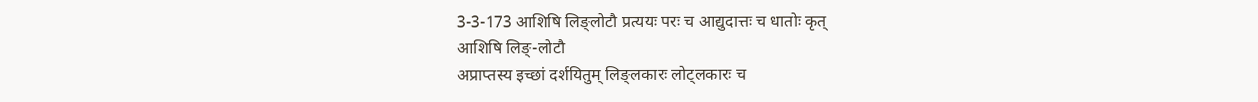3-3-173 आशिषि लिङ्लोटौ प्रत्ययः परः च आद्युदात्तः च धातोः कृत्
आशिषि लिङ्-लोटौ
अप्राप्तस्य इच्छां दर्शयितुम् लिङ्लकारः लोट्लकारः च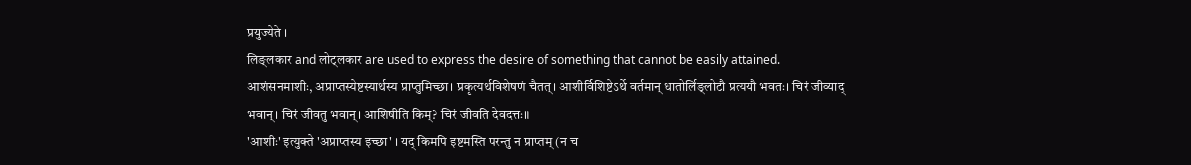प्रयुज्येते ।
लिङ्लकार and लोट्लकार are used to express the desire of something that cannot be easily attained.
आशंसनमाशीः, अप्राप्तस्येष्टस्यार्थस्य प्राप्तुमिच्छा। प्रकृत्यर्थविशेषणं चैतत्। आशीर्विशिष्टेऽर्थे वर्तमान् धातोर्लिङ्लोटौ प्रत्ययौ भवतः। चिरं जीव्याद् भवान्। चिरं जीवतु भवान्। आशिषीति किम्? चिरं जीवति देवदत्तः॥
'आशीः' इत्युक्ते 'अप्राप्तस्य इच्छा' । यद् किमपि इष्टमस्ति परन्तु न प्राप्तम् (न च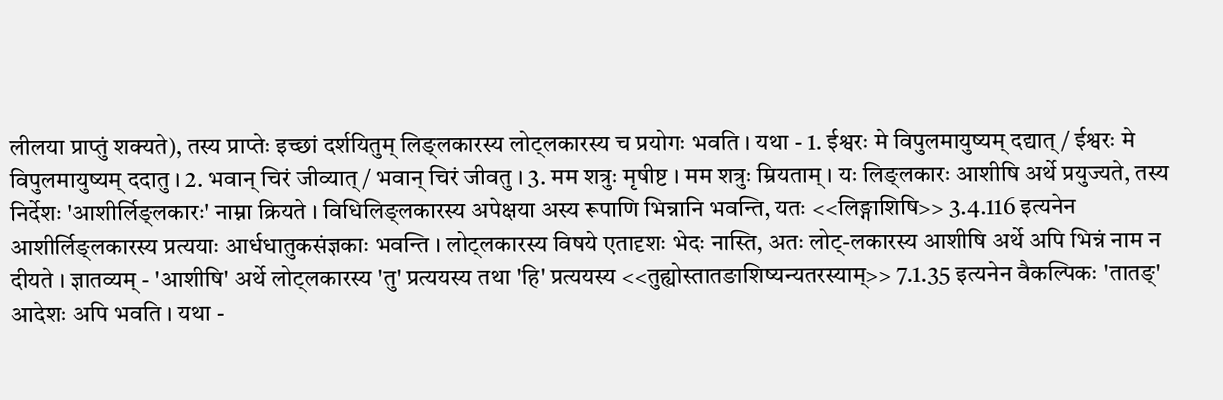लीलया प्राप्तुं शक्यते), तस्य प्राप्तेः इच्छां दर्शयितुम् लिङ्लकारस्य लोट्लकारस्य च प्रयोगः भवति । यथा - 1. ईश्वरः मे विपुलमायुष्यम् दद्यात् / ईश्वरः मे विपुलमायुष्यम् ददातु । 2. भवान् चिरं जीव्यात् / भवान् चिरं जीवतु । 3. मम शत्रुः मृषीष्ट । मम शत्रुः म्रियताम् । यः लिङ्लकारः आशीषि अर्थे प्रयुज्यते, तस्य निर्देशः 'आशीर्लिङ्लकारः' नाम्ना क्रियते । विधिलिङ्लकारस्य अपेक्षया अस्य रूपाणि भिन्नानि भवन्ति, यतः <<लिङ्गाशिषि>> 3.4.116 इत्यनेन आशीर्लिङ्लकारस्य प्रत्ययाः आर्धधातुकसंज्ञकाः भवन्ति । लोट्लकारस्य विषये एतादृशः भेदः नास्ति, अतः लोट्-लकारस्य आशीषि अर्थे अपि भिन्नं नाम न दीयते । ज्ञातव्यम् - 'आशीषि' अर्थे लोट्लकारस्य 'तु' प्रत्ययस्य तथा 'हि' प्रत्ययस्य <<तुह्योस्तातङाशिष्यन्यतरस्याम्>> 7.1.35 इत्यनेन वैकल्पिकः 'तातङ्' आदेशः अपि भवति । यथा -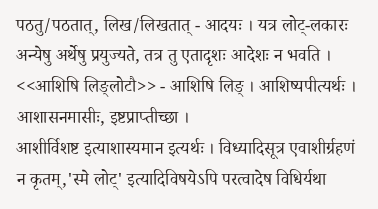पठतु/पठतात्, लिख/लिखतात् - आदयः । यत्र लोट्-लकारः अन्येषु अर्थेषु प्रयुज्यते, तत्र तु एतादृशः आदेशः न भवति ।
<<आशिषि लिङ्लोटौ>> - आशिषि लिङ् । आशिष्यपीत्यर्थः । आशासनमासीः, इष्टप्राप्तीच्छा ।
आशीर्विशष्ट इत्याशास्यमान इत्यर्थः । विध्यादिसूत्र एवाशीर्ग्रहणं न कृतम्,'स्मे लोट्' इत्यादिविषयेऽपि परत्वादेष विधिर्यथा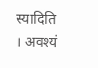स्यादिति । अवश्यं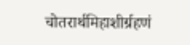चोतरार्थमिहाशीर्ग्रहणं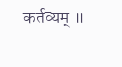कर्तव्यम् ॥